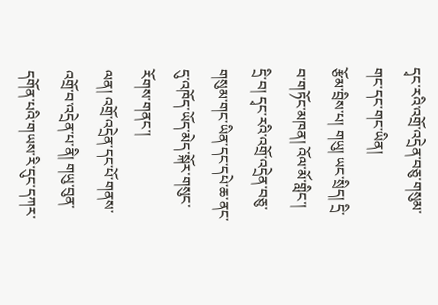དྭང་རའི་འགྲོ་འདྲེན་བཅུ་གསུམ་གང་དང་གང་ཡིན།
རྩོམ་བྲིས་པ། གཡུ། ཡང་སྲིད། དྲི་བ་གཏོང་མཁན། འོལ་མོ་གླིང་།
དྲི་བ། དྭང་རའི་འགྲོ་འདྲེན་བཅུ་གསུམ་གང་ཡིན་དང་དཔེ་ཆ་ནང་དུ་འཁོད་ཡོད་མེད་སྐོར་གསུང་རོགས་གནང་།
ལན། འགྲོ་འདྲེན་དང་པོ་གནས་འགྲོ་བ་འདྲེན་པ་ནི། གཡུ་བུན་དགོན་པའི་གཡས་རི་དུང་དཀར་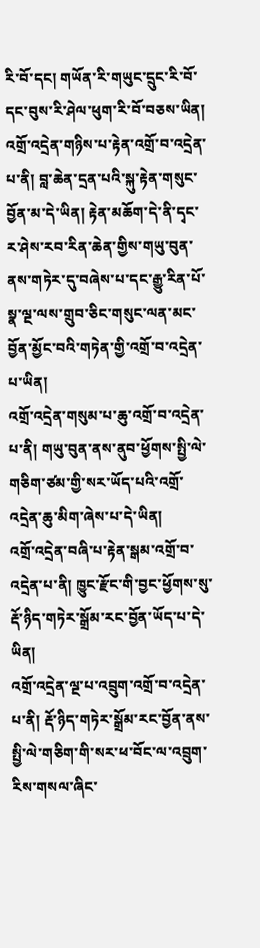རི་བོ་དང། གཡོན་རི་གཡུང་དྲུང་རི་བོ་དང་བུས་རི་ཤེལ་ཕུག་རི་བོ་བཅས་ཡིན།
འགྲོ་འདྲེན་གཉིས་པ་རྟེན་འགྲོ་བ་འདྲེན་པ་ནི། བླ་ཆེན་དྲན་པའི་སྐུ་རྟེན་གསུང་བྱོན་མ་དེ་ཡིན། རྟེན་མཆོག་དེ་ནི་དྭང་ར་ཤེས་རབ་རིན་ཆེན་གྱིས་གཡུ་བུན་ནས་གཏེར་དུ་བཞེས་པ་དང་རྒྱུ་རིན་པོ་སྣ་ལྔ་ལས་གྲུབ་ཅིང་གསུང་ལན་མང་བྱོན་མྱོང་བའི་གཏེན་གྱི་འགྲོ་བ་འདྲེན་པ་ཡིན།
འགྲོ་འདྲེན་གསུམ་པ་ཆུ་འགྲོ་བ་འདྲེན་པ་ནི། གཡུ་བུན་ནས་ནུབ་ཕྱོགས་སྤྱི་ལེ་གཅིག་ཙམ་གྱི་སར་ཡོད་པའི་འགྲོ་འདྲེན་ཆུ་མིག་ཞེས་པ་དེ་ཡིན།
འགྲོ་འདྲེན་བཞི་པ་རྟེན་སྒམ་འགྲོ་བ་འདྲེན་པ་ནི། ཁྱུང་རྫོང་གི་བྱང་ཕྱོགས་སུ་རྡོ་ཉིད་གཏེར་སྒྲོམ་རང་བྱོན་ཡོད་པ་དེ་ཡིན།
འགྲོ་འདྲེན་ལྔ་པ་འབྲུག་འགྲོ་བ་འདྲེན་པ་ནི། རྡོ་ཉིད་གཏེར་སྒྲོམ་རང་བྱོན་ནས་སྤྱི་ལེ་གཅིག་གི་སར་ཕ་བོང་ལ་འབྲུག་རིས་གསལ་ཞིང་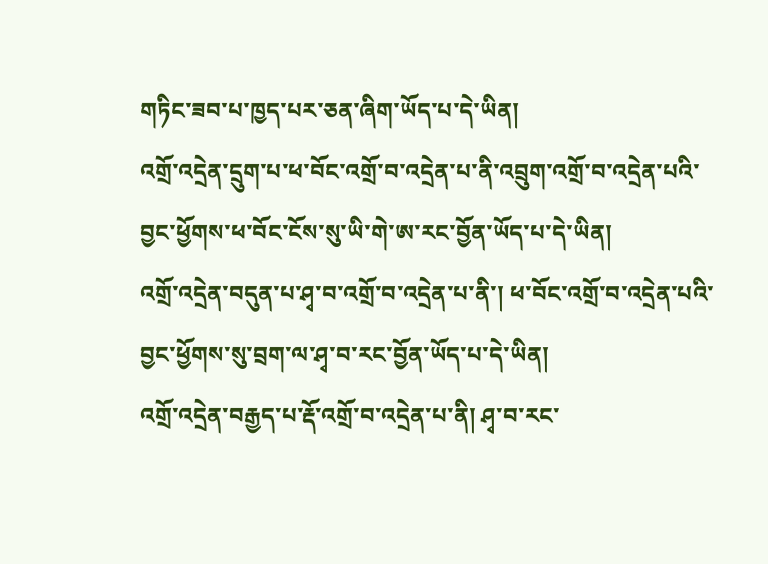གཏིང་ཟབ་པ་ཁྱད་པར་ཅན་ཞིག་ཡོད་པ་དེ་ཡིན།
འགྲོ་འདྲེན་དྲུག་པ་ཕ་བོང་འགྲོ་བ་འདྲེན་པ་ནི་འབྲུག་འགྲོ་བ་འདྲེན་པའི་བྱང་ཕྱོགས་ཕ་བོང་ངོས་སུ་ཡི་གེ་ཨ་རང་བྱོན་ཡོད་པ་དེ་ཡིན།
འགྲོ་འདྲེན་བདུན་པ་ཤྭ་བ་འགྲོ་བ་འདྲེན་པ་ནི་། ཕ་བོང་འགྲོ་བ་འདྲེན་པའི་བྱང་ཕྱོགས་སུ་བྲག་ལ་ཤྭ་བ་རང་བྱོན་ཡོད་པ་དེ་ཡིན།
འགྲོ་འདྲེན་བརྒྱད་པ་རྡོ་འགྲོ་བ་འདྲེན་པ་ནི། ཤྭ་བ་རང་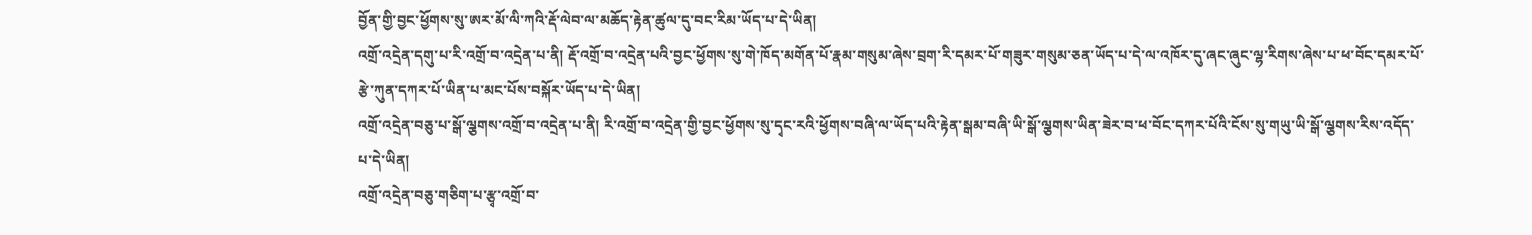བྱོན་གྱི་བྱང་ཕྱོགས་སུ་ཨར་མོ་ལི་ཀའི་རྡོ་ལེབ་ལ་མཆོད་རྟེན་ཚུལ་དུ་བང་རིམ་ཡོད་པ་དེ་ཡིན།
འགྲོ་འདྲེན་དགུ་པ་རི་འགྲོ་བ་འདྲེན་པ་ནི། རྡོ་འགྲོ་བ་འདྲེན་པའི་བྱང་ཕྱོགས་སུ་གེ་ཁོད་མགོན་པོ་རྣམ་གསུམ་ཞེས་བྲག་རི་དམར་པོ་གཟུར་གསུམ་ཅན་ཡོད་པ་དེ་ལ་འཁོར་དུ་ཞང་ཞུང་ལྷ་རིགས་ཞེས་པ་ཕ་བོང་དམར་པོ་རྩེ་ཀུན་དཀར་པོ་ཡིན་པ་མང་པོས་བསྐོར་ཡོད་པ་དེ་ཡིན།
འགྲོ་འདྲེན་བཅུ་པ་སྒོ་ལྕགས་འགྲོ་བ་འདྲེན་པ་ནི། རི་འགྲོ་བ་འདྲེན་གྱི་བྱང་ཕྱོགས་སུ་དྭང་རའི་ཕྱོགས་བཞི་ལ་ཡོད་པའི་རྟེན་སྒམ་བཞི་ཡི་སྒོ་ལྕགས་ཡིན་ཟེར་བ་ཕ་བོང་དཀར་པོའི་ངོས་སུ་གཡུ་ཡི་སྒོ་ལྕགས་རིས་འདོད་པ་དེ་ཡིན།
འགྲོ་འདྲེན་བཅུ་གཅིག་པ་རྩྭ་འགྲོ་བ་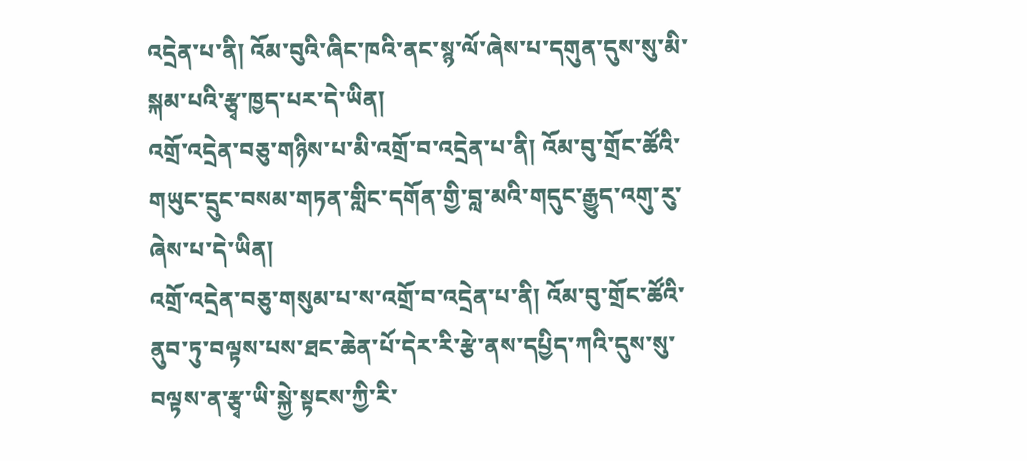འདྲེན་པ་ནི། འོམ་བུའི་ཞིང་ཁའི་ནང་སྙ་ལོ་ཞེས་པ་དགུན་དུས་སུ་མི་སྐམ་པའི་རྩྭ་ཁྱད་པར་དེ་ཡིན།
འགྲོ་འདྲེན་བཅུ་གཉིས་པ་མི་འགྲོ་བ་འདྲེན་པ་ནི། འོམ་བུ་གྲོང་ཚོའི་གཡུང་དྲུང་བསམ་གཏན་གླིང་དགོན་གྱི་བླ་མའི་གདུང་རྒྱུད་འགུ་རུ་ཞེས་པ་དེ་ཡིན།
འགྲོ་འདྲེན་བཅུ་གསུམ་པ་ས་འགྲོ་བ་འདྲེན་པ་ནི། འོམ་བུ་གྲོང་ཚོའི་ནུབ་ཏུ་བལྟས་པས་ཐང་ཆེན་པོ་དེར་རི་རྩེ་ནས་དཔྱིད་ཀའི་དུས་སུ་བལྟས་ན་རྩྭ་ཡི་སྐྱེ་སྟངས་ཀྱི་རི་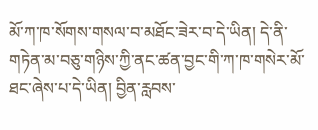མོ་ཀ་ཁ་སོགས་གསལ་བ་མཐོང་ཟེར་བ་དེ་ཡིན། དེ་ནི་གཏེན་མ་བཅུ་གཉིས་ཀྱི་ནང་ཚན་བྱང་གི་ཀ་ཁ་གསེར་མོ་ཐང་ཞེས་པ་དེ་ཡིན། བྱིན་རླབས་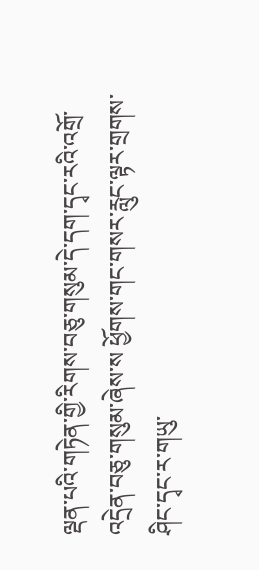ལྡན་པའི་གཏེན་གྱི་རིགས་བཅུ་གསུམ་དེ་དག་དྭང་རའི་འགྲོ་འདྲེན་བཅུ་གསུམ་ཞེས་ས ཕྱོགས་གང་གསར་རླུང་ལྟར་གྲགས་ཤིང་དྭང་ར་གཡུ་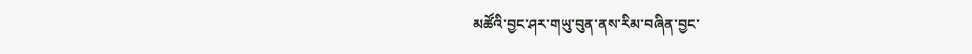མཚོའི་བྱང་ཤར་གཡུ་བུན་ནས་རིམ་བཞིན་བྱང་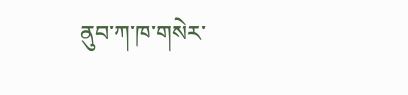ནུབ་ཀ་ཁ་གསེར་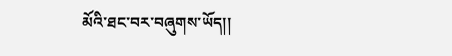མོའི་ཐང་བར་བཞུགས་ཡོད།།